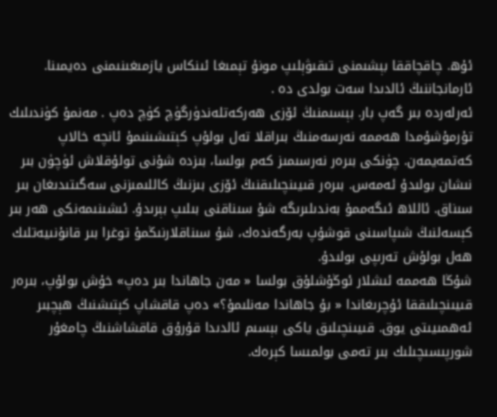ئۇھ. چاقچاققا بېشىمنى تىقىۋېلىپ مونۇ تېمىغا ئىنكاس يازمىغىنىمنى دەيمىنا. ئارمانجاننىڭ ئالدىدا سەت بولدى دە .
ئەرلەردە بىر گەپ بار. بېسىمنىڭ ئۆزى ھەركەتلەندۈرگۈچ كۈچ دەپ . مەنمۇ كۈندىلىك تۇرمۇشۇمدا ھەممە نەرسەمنىڭ بىراقلا تەل بولۇپ كېتىشىنىمۇ ئانچە خالاپ كەتمەيمەن. چۈنكى بىرەر نەرسىمىز كەم بولسا، بىزدە شۇنى تولۇقلاش ئۈچۈن بىر نىشان بولىدۇ ئەمەس. بىرەر قىيىنچىلىقنىڭ ئۆزى بىزنىڭ كاللىمىزنى سەگىتىدىغان بىر سىناق. ئاللاھ ئىگەممۇ بەندىلىرىگە شۇ سىناقنى بىلىپ بېرىدۇ. ئىشىنىمەنكى ھەر بىر كېسەلنىڭ شىپاسىنى قوشۇپ بەرگەندەك، شۇ سىناقلارنىڭمۇ توغرا بىر قانۇنىيەتلىك ھەل بولۇش تەرىپى بولىدۇ.
شۇڭا ھەممە ئىشلار ئوڭۇشلۇق بولسا « مەن جاھاندا بىر دەپ» خۇش بولۇپ، بىرەر قىيىنچىلىققا ئۇچرىغاندا « بۇ جاھاندا مەنلىمۇ؟» دەپ قاقشاپ كېتىشنىڭ ھېچبىر ئەھمىيىتى يوق. قىيىنچىلىق ياكى بېسىم ئالدىدا قۇرۇق قاقشاشنىڭ چامغۇر شورپىسىچىلىك بىر تەمى بولمىسا كېرەك.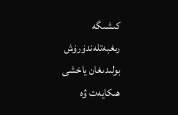كىشىگە رىغبەتلەندۈرۈش بولىدىغان ياخشى ھىكايەت ۋە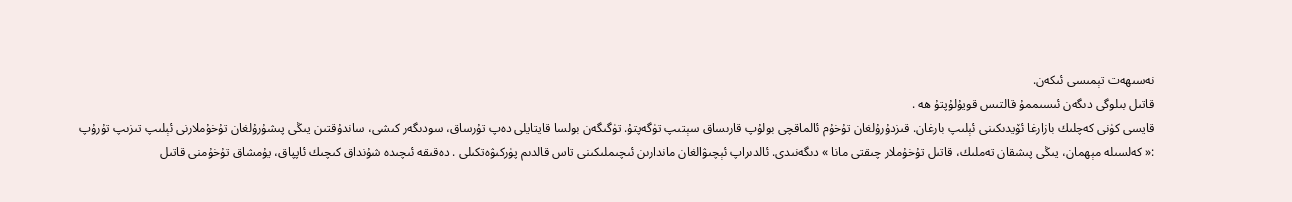نەسىھەت تېمىسى ئىكەن.
قاتىل بىلوگى دىگەن ئىسىممۇ قالتىس قويۇلۇپتۇ ھە .
قايسى كۈنى كەچلىك بازارغا ئۆيدىكىنى ئېلىپ بارغان. قىزدۇرۇلغان تۇخۇم ئالماقچى بولۇپ قارىساق سېتىپ تۈگەپتۇ. تۈگىگەن بولسا قايتايلى دەپ تۇرساق، سودىگەر كىشى، ساندۇقتىن يىڭى پىشۇرۇلغان تۇخۇملارنى ئېلىپ تىزىپ تۇرۇپ :« كەلسىلە مېھمان، يىڭى پىشقان تەملىك، قاتىل تۇخۇملار چىقتى مانا » دىگەنىدى. ئالدىراپ ئېچىۋالغان ماندارىن ئىچىملىكىنى تاس قالدىم پۈركىۋەتكىلى . دەقىقە ئىچىدە شۇنداق كىچىك ئاپپاق، يۇمشاق تۇخۇمنى قاتىل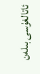ئاتالغۇسى بىلەن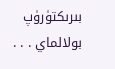بىرىكتۈرۈپ بولالماي . . .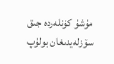مۇشۇ كۈنلەردە جىق سۆزلەيدىغان بولۇپ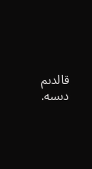قالدىم دىسە.